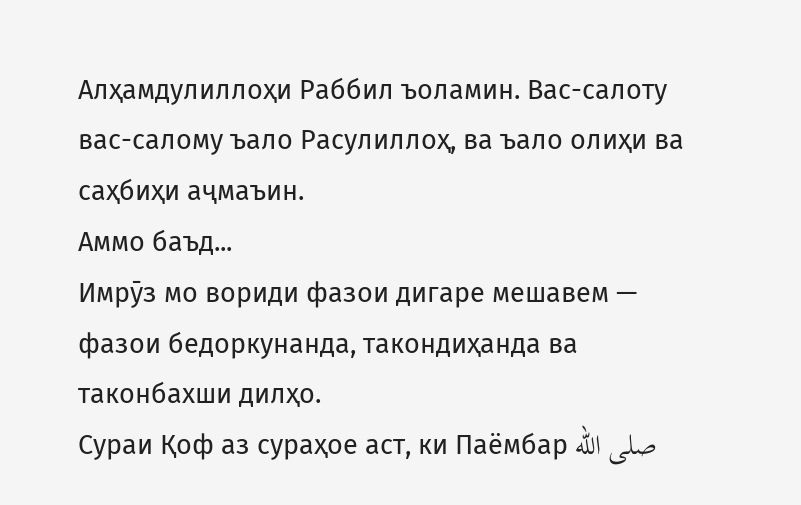Алҳамдулиллоҳи Раббил ъоламин. Вас-салоту вас-салому ъало Расулиллоҳ, ва ъало олиҳи ва саҳбиҳи аҷмаъин.
Аммо баъд...
Имрӯз мо вориди фазои дигаре мешавем — фазои бедоркунанда, такондиҳанда ва таконбахши дилҳо.
Сураи Қоф аз сураҳое аст, ки Паёмбар صلى الله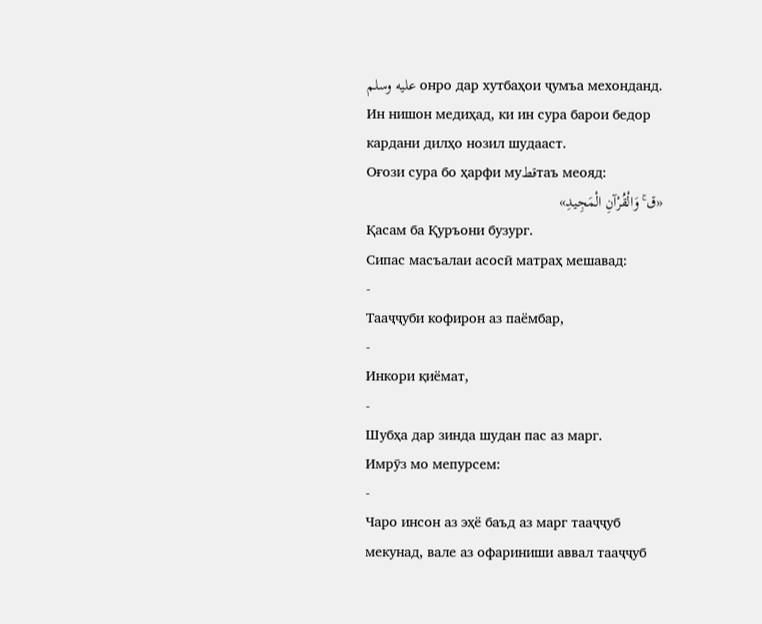عليه وسلم онро дар хутбаҳои ҷумъа мехонданд. Ин нишон медиҳад, ки ин сура барои бедор кардани дилҳо нозил шудааст.
Оғози сура бо ҳарфи муقطтаъ меояд:
«ق ۚ وَالْقُرْآنِ الْمَجِيدِ»
Қасам ба Қуръони бузург.
Сипас масъалаи асосӣ матраҳ мешавад:
-
Тааҷҷуби кофирон аз паёмбар,
-
Инкори қиёмат,
-
Шубҳа дар зинда шудан пас аз марг.
Имрӯз мо мепурсем:
-
Чаро инсон аз эҳё баъд аз марг тааҷҷуб мекунад, вале аз офариниши аввал тааҷҷуб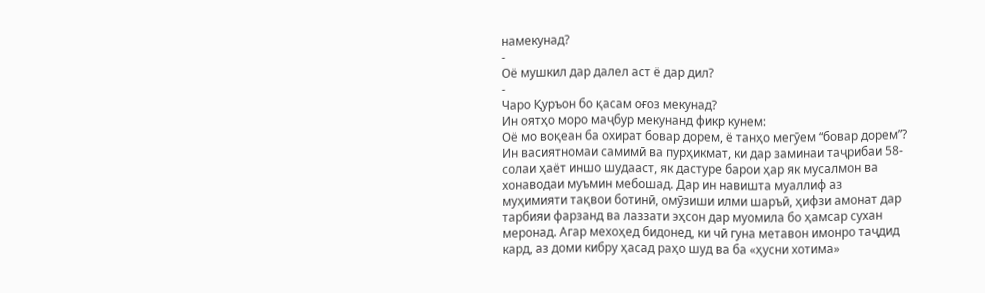намекунад?
-
Оё мушкил дар далел аст ё дар дил?
-
Чаро Қуръон бо қасам оғоз мекунад?
Ин оятҳо моро маҷбур мекунанд фикр кунем:
Оё мо воқеан ба охират бовар дорем, ё танҳо мегӯем “бовар дорем”?
Ин васиятномаи самимӣ ва пурҳикмат, ки дар заминаи таҷрибаи 58-солаи ҳаёт иншо шудааст, як дастуре барои ҳар як мусалмон ва хонаводаи муъмин мебошад. Дар ин навишта муаллиф аз муҳимияти тақвои ботинӣ, омӯзиши илми шаръӣ, ҳифзи амонат дар тарбияи фарзанд ва лаззати эҳсон дар муомила бо ҳамсар сухан меронад. Агар мехоҳед бидонед, ки чӣ гуна метавон имонро таҷдид кард, аз доми кибру ҳасад раҳо шуд ва ба «ҳусни хотима»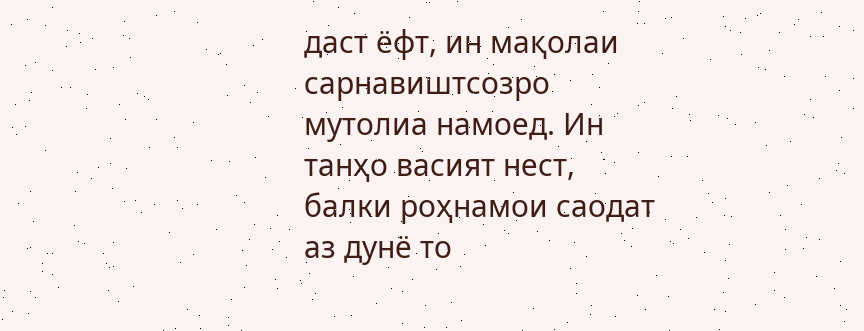даст ёфт, ин мақолаи сарнавиштсозро мутолиа намоед. Ин танҳо васият нест, балки роҳнамои саодат аз дунё то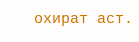охират аст.